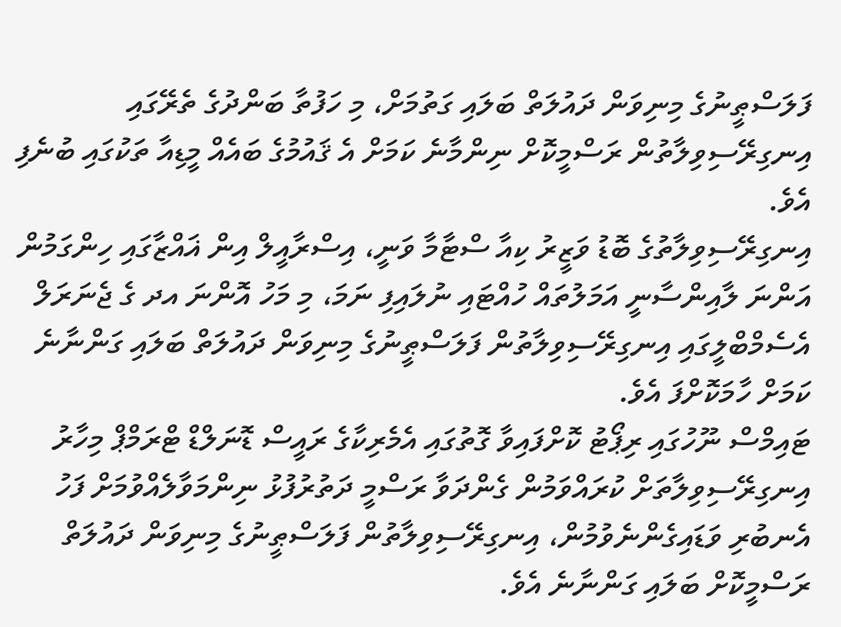ފަލަސްޠީނުގެ މިނިވަން ދައުލަތް ބަލައި ގަތުމަށް، މި ހަފުތާ ބަންދުގެ ތެރޭގައި އިނގިރޭސިވިލާތުން ރަސްމީކޮށް ނިންމާނެ ކަމަށް އެ ޤައުމުގެ ބައެއް މީޑިއާ ތަކުގައި ބުނެފި އެވެ.
އިނގިރޭސިވިލާތުގެ ބޮޑު ވަޒީރު ކިއާ ސްޓާމާ ވަނީ، އިސްރާއީލް އިން ޣައްޒާގައި ހިންގަމުން އަންނަ ލާއިންސާނީ އަމަލުތައް ހުއްޓައި ނުލައިފި ނަމަ، މި މަހު އޮންނަ އދ ގެ ޖެނަރަލް އެސެމްބްލީގައި އިނގިރޭސިވިލާތުން ފަލަސްޠީނުގެ މިނިވަން ދައުލަތް ބަލައި ގަންނާނެ ކަމަށް ހާމަކޮށްފަ އެވެ.
ޓައިމްސް ނޫހުގައި ރިޕޯޓު ކޮށްފައިވާ ގޮތުގައި އެމެރިކާގެ ރައީސް ޑޮނަލްޑް ޓްރަމްޕް މިހާރު އިނގިރޭސިވިލާތަށް ކުރައްވަމުން ގެންދަވާ ރަސްމީ ދަތުރުފުޅު ނިންމަވާލެއްވުމަށް ފަހު އެނބުރި ވަޑައިގެންނެވުމުން، އިނގިރޭސިވިލާތުން ފަލަސްޠީނުގެ މިނިވަން ދައުލަތް ރަސްމީކޮށް ބަލައި ގަންނާނެ އެވެ.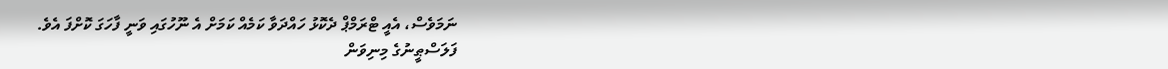ނަމަވެސް، އެއީ ޓްރަމްޕް ދެކޮޅު ހައްދަވާ ކަމެއް ކަމަށް އެ ނޫހުގައި ވަނީ ފާހަގަ ކޮށްފަ އެވެ.
ފަލަސްޠީނުގެ މިނިވަން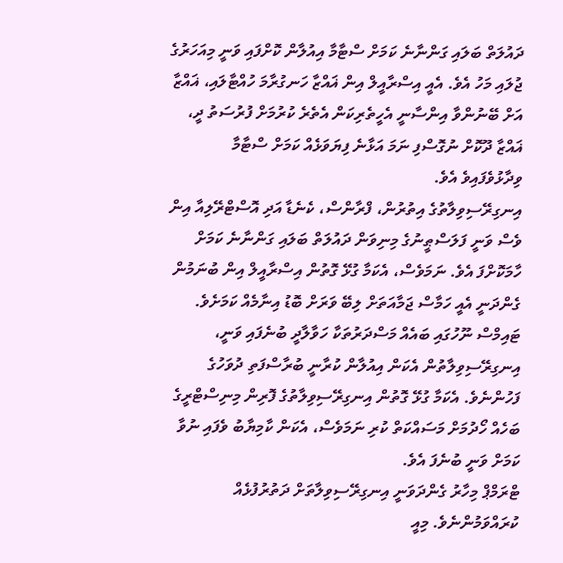ދައުލަތް ބަލައި ގަންނާނެ ކަމަށް ސްޓާމާ އިއުލާން ކޮށްފައި ވަނީ މިއަހަރުގެ ޖުލައި މަހު އެވެ. އެއީ އިސްރާއީލް އިން ޣައްޒާ ހަނގުރާމަ ހުއްޓާލައި، ޣައްޒާ އަށް ބޭނުންވާ އިންސާނީ އެހީތެރިކަން އެތެރެ ކުރުމަށް ފުރުސަތު ދީ، ޣައްޒާ ދޫކޮށް ނުގޮސްފި ނަމަ އަޅާނެ ފިޔަވަޅެއް ކަމަށް ސްޓާމާ ވިދާޅުވެފައިވެ އެވެ.
އިނގިރޭސިވިލާތުގެ އިތުރުން، ފްރާންސް، ކެނެޑާ އަދި އޮސްޓްރޭލިއާ އިން ވެސް ވަނީ ފަލަސްޠީނުގެ މިނިވަން ދައުލަތް ބަލައި ގަންނާނެ ކަމަށް ހާމަކޮށްފަ އެވެ. ނަމަވެސް، އެކަމާ ގުޅޭ ގޮތުން އިސްރާއީލް އިން ބުނަމުން ގެންދަނީ އެއީ ހަމާސް ޖަމާއަތަށް ލިބޭ ވަރަށް ބޮޑު އިނާމެއް ކަމަށެވެ.
ޓައިމްސް ނޫހުގައި ބައެއް މަސްދަރުތަކާ ހަވާލާދީ ބުނެފައި ވަނީ، އިނގިރޭސިވިލާތުން އެކަން އިއުލާން ކުރާނީ ބުރާސްފަތި ދުވަހުގެ ފަހުންނެވެ. އެކަމާ ގުޅޭ ގޮތުން އިނގިރޭސިވިލާތުގެ ފޮރިން މިނިސްޓްރީގެ ބަހެއް ހޯދުމަށް މަސައްކަތް ކުރި ނަމަވެސް، އެކަން ކާމިޔާބު ވެފައި ނުވާ ކަމަށް ވަނީ ބުނެފަ އެވެ.
ޓްރަމްޕް މިހާރު ގެންދަވަނީ އިނގިރޭސިވިލާތަށް ދަތުރުފުޅެއް ކުރައްވަމުންނެވެ. މިއީ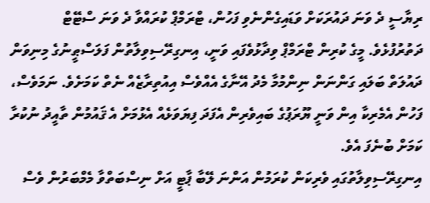ރިޔާސީ ދެ ވަނަ ދައުރަކަށް ވަޑައިގެންނެވި ފަހުން، ޓްރަމްޕް ކުރައްވާ ދެ ވަނަ ސްޓޭޓް ދަތުރުފުޅެވެ. މީގެ ކުރިން ޓްރަމްޕް ވިދާޅުވެފައި ވަނީ، އިނގިރޭސިވިލާތުން ފަލަސްޠީނުގެ މިނިވަން ދައުލަތް ބަލައި ގަންނަން ނިންމުމާ މެދު އޭނާގެ އެއްވެސް އިއުތިރާޒެއް ނެތް ކަމަށެވެ. ނަމަވެސް، ފަހުން އެމެރިކާ އިން ވަނީ ޔޫރަޕުގެ ބައިވެރިން އެފަދަ ފިޔަވަޅެއް އެޅުމަށް އެ ޤައުމުން ތާއީދު ނުކުރާ ކަމަށް ބުނެފަ އެވެ.
އިނގިރޭސިވިލާތުގައި ވެރިކަން ކުރަމުން އަންނަ ލޭބާ ޕާޓީ އަށް ނިސްބަތްވާ މެމްބަރުން ވެސް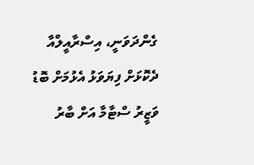ގެންދަވަނީ، އިސްރާއީލްއާ ދެކޮޅަށް ފިޔަވަޅު އެޅުމަށް ބޮޑު ވަޒީރު ސްޓާމާ އަށް ބާރު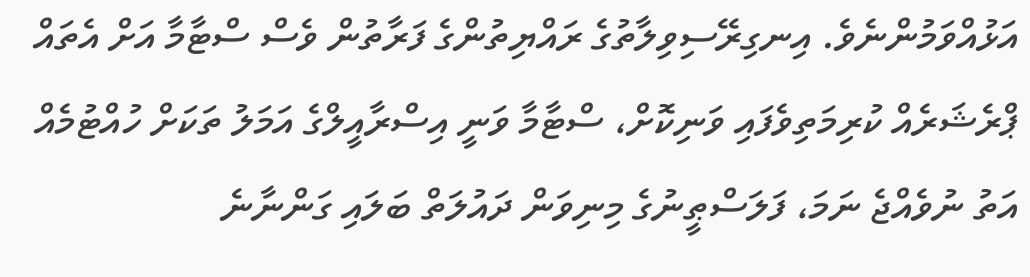އަޅުއްވަމުންނެވެ. އިނގިރޭސިވިލާތުގެ ރައްޔިތުންގެ ފަރާތުން ވެސް ސްޓާމާ އަށް އެތައް ޕްރެޝަރެއް ކުރިމަތިވެފައި ވަނިކޮށް، ސްޓާމާ ވަނީ އިސްރާއީލްގެ އަމަލު ތަކަށް ހުއްޓުމެއް އަތު ނުވެއްޖެ ނަމަ، ފަލަސްޠީނުގެ މިނިވަން ދައުލަތް ބަލައި ގަންނާނެ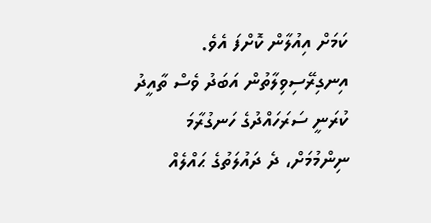ކަމަށް އިއުލާން ކޮށްފަ އެވެ.
އިނގިރޭސިވިލާތުން އަބަދު ވެސް ތާއީދު ކުރަނީ ސަރަހައްދުގެ ހަނގުރާމަ ނިންމުމަށް، ދެ ދައުލަތުގެ ޙައްލެއް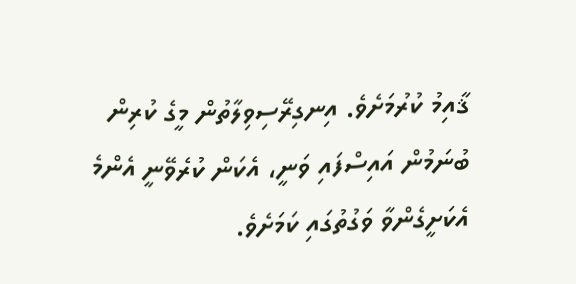ޤާއިމު ކުރުމަށެވެ. އިނގިރޭސިވިލާތުން މީގެ ކުރިން ބުނަމުން އައިސްފައި ވަނީ، އެކަން ކުރެވޭނީ އެންމެ އެކަށީގެންވާ ވަގުތުގައި ކަމަށެވެ.